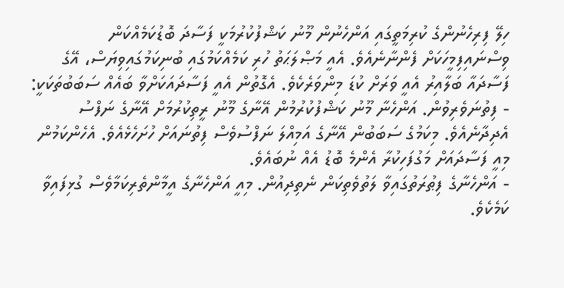ހިލޭ ފިރިހެނުންގެ ކުރިމަތީގައި އަންހެނުން މޫނު ކަޝްފުކުރުމަކީ ފަސާދަ ބޮޑުކަމެއްކަން ވިސްނައިފިމީހަކަށް ފެންނާނެއެވެ. އެއީ މަޞްލަޙަތު ހުރި ކަމެއްކަމުގައި ބުނިކަމުގައިވިޔަސް، އޭގެ ފަސާދައާ ބަލާއިރު އެއީ ވަރަށް ކުޑަ މިންވަރެކެވެ. އެގޮތުން އެއީ ފަސާދައަކަށްވާ ބައެއް ސަބަބުތަކަކީ:
- ފިތުނަވެރިވުން. އަންހެނާ މޫނު ކަޝްފުކުރުމުން އޭނާގެ މޫނު ރީތިކުރުމަށް އޭނާގެ ނަފްސު އެދިދާނެއެވެ. މިކަމުގެ ސަބަބުން އޭނާގެ އަމިއްލަ ނަފްސުވެސް ފިތުނައަށް ހުށަހެޅެއެވެ. އެހެންކަމުން މިއީ ފަސާދައަށް މަގުފަހިކުރާ އެންމެ ބޮޑު އެއް ނުބައެވެ.
- އަންހެނާގެ ފިޠުރަތުގައިވާ ލަތުވެތިކަން ނެތިދިއުން. މިއީ އަންހެނާގެ އީމާންތެރިކަމާވެސް ގުޅިފައިވާ ކަމެކެވެ.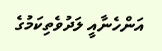އަންހެނާއީ ލަދުވެތިކަމުގެ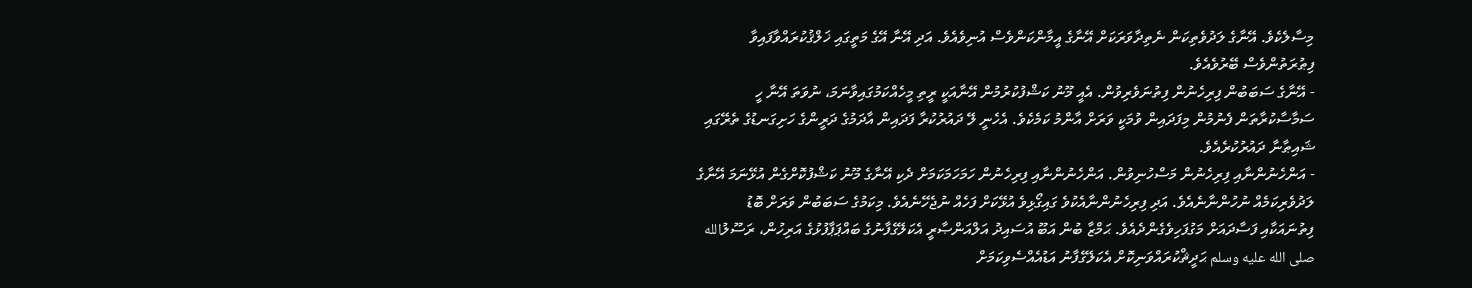މިސާލެކެވެ. އޭނާގެ ލަދުވެތިކަން ނެތިދާވަރަކަށް އޭނާގެ އީމާންކަންވެސް އުނިވެއެވެ. އަދި އޭނާ އޭގެ މަތީގައި ޚަލްޤުކުރައްވާފައިވާ ފިޠުރަތުންވެސް ބޭރުވެއެވެ.
- އޭނާގެ ސަބަބުން ފިރިހެނުން ފިތުނަވެރިވުން. އެއީ މޫނު ކަޝްފުކުރުމުން އޭނާއަކީ ރީތި މީހެއްކަމުގައިވާނަމަ، ނުވަތަ އޭނާ ހީ ސަމާސާކުރާތަން ފެނުމުން މިފަދައިން ވުމަކީ ވަރަށް އާންމު ކަމެކެވެ. އެހެނީ ލޭ ދައުރުކުރާ ފަދައިން އާދަމުގެ ދަރީންގެ ހަށިގަނޑުގެ ތެރޭގައި ޝައިޠާނާ ދައުރުކުރެއެވެ.
- އަންހެނުންނާއި ފިރިހެނުން މަސްހުނިވުން. އަންހެނުންނާއި ފިރިހެނުން ހަމަހަމަކަމަށް ދެކި އޭނާގެ މޫނު ކަޝްފުކޮށްގެން އުޅޭނަމަ އޭނާގެ ލަދުވެރިކަމެއް ނުހުންނާނެއެވެ. އަދި ފިރިހެނުންނާއެކުވެ ގައިގޯޅިވެ އުޅޭކަށް ފަހެއް ނުޖެހޭނެއެވެ. މިކަމުގެ ސަބަބުން ވަރަށް ބޮޑު ފިތުނައަކާއި ފަސާދައަށް މަގުފަހިވެގެންދެއެވެ. ޙަމްޒާ ބުން އަބޫ އުސައިދު އަލްއަންޞާރީ އެކަލޭގެފާނުގެ ބައްޕަޕާފުޅުގެ އަރިހުން، ރަސޫލުالله صلى الله عليه وسلم ޙަދީޘްކުރައްވަނިކޮށް އެކަލޭގެފާނު އަޑުއެއްސެވިކަމަށް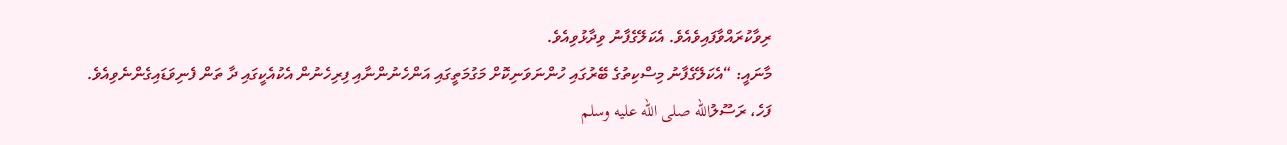ރިވާކުރައްވާފައިވެއެވެ. އެކަލޭގެފާނު ވިދާޅުވިއެވެ.
މާނައީ: “އެކަލޭގެފާނު މިސްކިތުގެ ބޭރުގައި ހުންނަވަނިކޮށް މަގުމަތީގައި އަންހެނުންނާއި ފިރިހެނުން އެކުއެކީގައި ދާ ތަން ފެނިވަޑައިގެންނެވިއެވެ.
ފަހެ، ރަސޫލުالله صلى الله عليه وسلم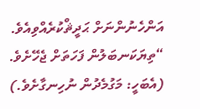އަންހެނުންނަށް ޙަދީޘްކުރެއްވިއެވެ. “ތިޔަކަނބަލުން ފަހަތަށް ޖެހޭށެވެ. (އެބަހީ: މަގުމެދުން ނުހިނގާށެވެ.)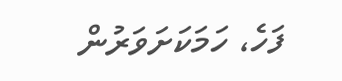ފަހެ، ހަމަކަށަވަރުން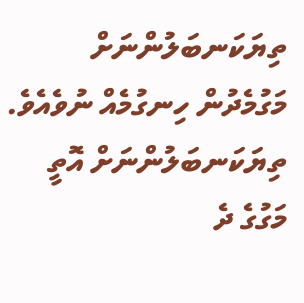ތިޔަކަނބަލުންނަށް މަގުމެދުން ހިނގުމެއް ނުވެއެވެ. ތިޔަކަނބަލުންނަށް އޮތީ މަގުގެ ދެ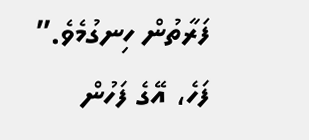ފަރާތުން ހިނގުމެވެ.”
ފަހެ، އޭގެ ފަހުން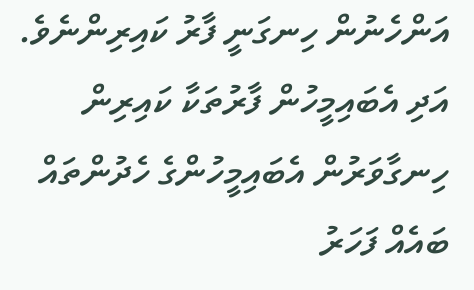އަންހެނުން ހިނގަނީ ފާރު ކައިރިންނެވެ. އަދި އެބައިމީހުން ފާރުތަކާ ކައިރިން ހިނގާވަރުން އެބައިމީހުންގެ ހެދުންތައް ބައެއް ފަހަރު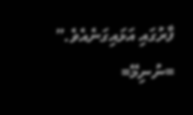ފާރުގައި އަޅައިގަނެއެވެ.”
=ނުނިމޭ=